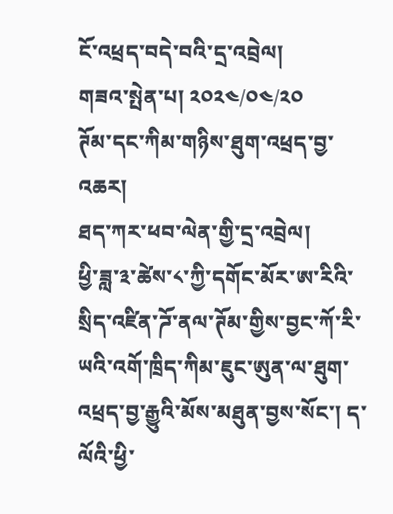ངོ་འཕྲད་བདེ་བའི་དྲ་འབྲེལ།
གཟའ་སྤེན་པ། ༢༠༢༤/༠༤/༢༠
ཊོམ་དང་ཀིམ་གཉིས་ཐུག་འཕྲད་བྱ་འཆར།
ཐད་ཀར་ཕབ་ལེན་གྱི་དྲ་འབྲེལ།
ཕྱི་ཟླ་༣་ཚེས་༨་ཀྱི་དགོང་མོར་ཨ་རིའི་སྲིད་འཛིན་ཌོ་ནལ་ཊོམ་གྱིས་བྱང་ཀོ་རི་ཡའི་འགོ་ཁྲིད་ཀིམ་ཇུང་ཨུན་ལ་ཐུག་འཕྲད་བྱ་རྒྱུའི་མོས་མཐུན་བྱས་སོང་། ད་ལོའི་ཕྱི་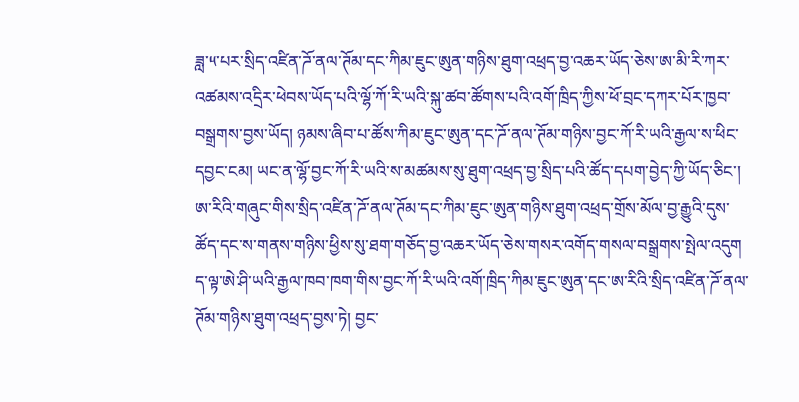ཟླ་༥་པར་སྲིད་འཛིན་ཌོ་ནལ་ཊོམ་དང་ཀིམ་ཇུང་ཨུན་གཉིས་ཐུག་འཕྲད་བྱ་འཆར་ཡོད་ཅེས་ཨ་མི་རི་ཀར་འཚམས་འདྲིར་ཕེབས་ཡོད་པའི་ལྷོ་ཀོ་རི་ཡའི་སྐུ་ཚབ་ཚོགས་པའི་འགོ་ཁྲིད་ཀྱིས་ཕོ་བྲང་དཀར་པོར་ཁྱབ་བསྒྲགས་བྱས་ཡོད། ཉམས་ཞིབ་པ་ཚོས་ཀིམ་ཇུང་ཨུན་དང་ཌོ་ནལ་ཊོམ་གཉིས་བྱང་ཀོ་རི་ཡའི་རྒྱལ་ས་ཕིང་དབྱང་ངམ། ཡང་ན་ལྷོ་བྱང་ཀོ་རི་ཡའི་ས་མཚམས་སུ་ཐུག་འཕྲད་བྱ་སྲིད་པའི་ཚོད་དཔག་བྱེད་ཀྱི་ཡོད་ཅིང་། ཨ་རིའི་གཞུང་གིས་སྲིད་འཛིན་ཌོ་ནལ་ཊོམ་དང་ཀིམ་ཇུང་ཨུན་གཉིས་ཐུག་འཕྲད་གྲོས་མོལ་བྱ་རྒྱུའི་དུས་ཚོད་དང་ས་གནས་གཉིས་ཕྱིས་སུ་ཐག་གཅོད་བྱ་འཆར་ཡོད་ཅེས་གསར་འགོད་གསལ་བསྒྲགས་སྤེལ་འདུག ད་ལྟ་ཨེ་ཤི་ཡའི་རྒྱལ་ཁབ་ཁག་གིས་བྱང་ཀོ་རི་ཡའི་འགོ་ཁྲིད་ཀིམ་ཇུང་ཨུན་དང་ཨ་རིའི་སྲིད་འཛིན་ཌོ་ནལ་ཊོམ་གཉིས་ཐུག་འཕྲད་བྱས་ཏེ། བྱང་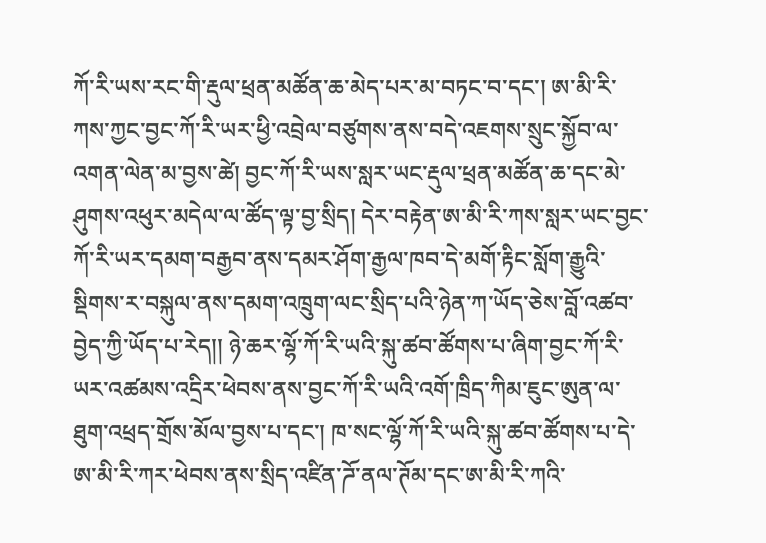ཀོ་རི་ཡས་རང་གི་རྡུལ་ཕྲན་མཚོན་ཆ་མེད་པར་མ་བཏང་བ་དང་། ཨ་མི་རི་ཀས་ཀྱང་བྱང་ཀོ་རི་ཡར་ཕྱི་འབྲེལ་བཙུགས་ནས་བདེ་འཇགས་སྲུང་སྐྱོབ་ལ་འགན་ལེན་མ་བྱས་ཚེ། བྱང་ཀོ་རི་ཡས་སླར་ཡང་རྡུལ་ཕྲན་མཚོན་ཆ་དང་མེ་ཤུགས་འཕུར་མདེལ་ལ་ཚོད་ལྟ་བྱ་སྲིད། དེར་བརྟེན་ཨ་མི་རི་ཀས་སླར་ཡང་བྱང་ཀོ་རི་ཡར་དམག་བརྒྱབ་ནས་དམར་ཤོག་རྒྱལ་ཁབ་དེ་མགོ་རྟིང་སློག་རྒྱུའི་སྡིགས་ར་བསྐུལ་ནས་དམག་འཁྲུག་ལང་སྲིད་པའི་ཉེན་ཀ་ཡོད་ཅེས་བློ་འཚབ་བྱེད་ཀྱི་ཡོད་པ་རེད།། ཉེ་ཆར་ལྷོ་ཀོ་རི་ཡའི་སྐུ་ཚབ་ཚོགས་པ་ཞིག་བྱང་ཀོ་རི་ཡར་འཚམས་འདྲིར་ཕེབས་ནས་བྱང་ཀོ་རི་ཡའི་འགོ་ཁྲིད་ཀིམ་ཇུང་ཨུན་ལ་ཐུག་འཕྲད་གྲོས་མོལ་བྱས་པ་དང་། ཁ་སང་ལྷོ་ཀོ་རི་ཡའི་སྐུ་ཚབ་ཚོགས་པ་དེ་ཨ་མི་རི་ཀར་ཕེབས་ནས་སྲིད་འཛིན་ཌོ་ནལ་ཊོམ་དང་ཨ་མི་རི་ཀའི་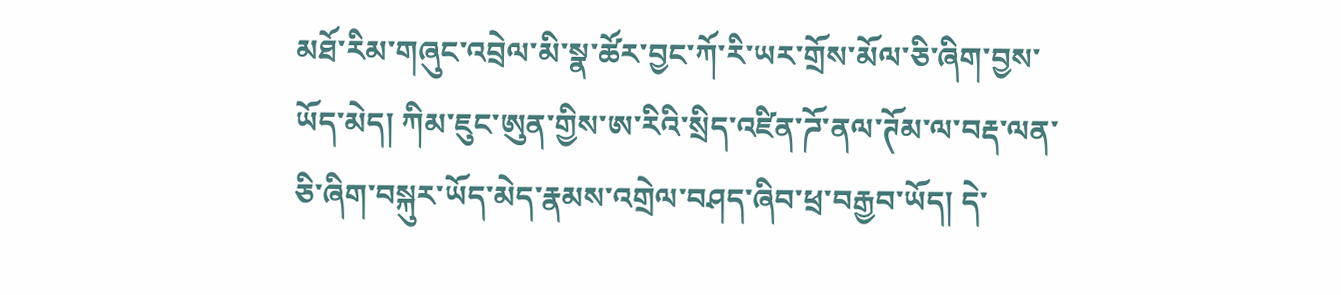མཐོ་རིམ་གཞུང་འབྲེལ་མི་སྣ་ཚོར་བྱང་ཀོ་རི་ཡར་གྲོས་མོལ་ཅི་ཞིག་བྱས་ཡོད་མེད། ཀིམ་ཇུང་ཨུན་གྱིས་ཨ་རིའི་སྲིད་འཛིན་ཌོ་ནལ་ཊོམ་ལ་བརྡ་ལན་ཅི་ཞིག་བསྐུར་ཡོད་མེད་རྣམས་འགྲེལ་བཤད་ཞིབ་ཕྲ་བརྒྱབ་ཡོད། དེ་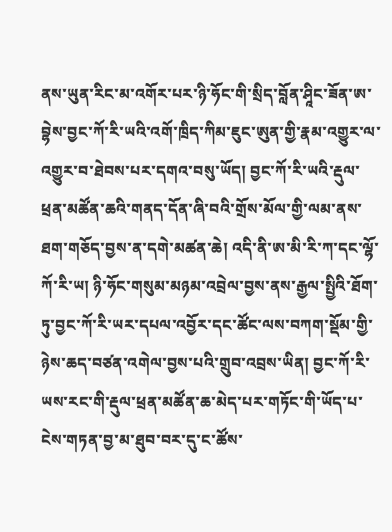ནས་ཡུན་རིང་མ་འགོར་པར་ཉི་ཧོང་གི་སྲིད་བློན་ཤཱིང་ཟོན་ཨ་བྷེས་བྱང་ཀོ་རི་ཡའི་འགོ་ཁྲིད་ཀིམ་ཇུང་ཨུན་གྱི་རྣམ་འགྱུར་ལ་འགྱུར་བ་ཐེབས་པར་དགའ་བསུ་ཡོད། བྱང་ཀོ་རི་ཡའི་རྡུལ་ཕྲན་མཚོན་ཆའི་གནད་དོན་ཞི་བའི་གྲོས་མོལ་གྱི་ལམ་ནས་ཐག་གཅོད་བྱས་ན་དགེ་མཚན་ཆེ། འདི་ནི་ཨ་མི་རི་ཀ་དང་ལྷོ་ཀོ་རི་ཡ། ཉི་ཧོང་གསུམ་མཉམ་འབྲེལ་བྱས་ནས་རྒྱལ་སྤྱིའི་ཐོག་ཏུ་བྱང་ཀོ་རི་ཡར་དཔལ་འབྱོར་དང་ཚོང་ལས་བཀག་སྡོམ་གྱི་ཉེས་ཆད་བཙན་འགེལ་བྱས་པའི་གྲུབ་འབྲས་ཡིན། བྱང་ཀོ་རི་ཡས་རང་གི་རྡུལ་ཕྲན་མཚོན་ཆ་མེད་པར་གཏོང་གི་ཡོད་པ་ངེས་གཏན་བྱ་མ་ཐུབ་བར་དུ་ང་ཚོས་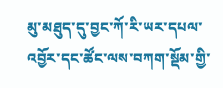མུ་མཐུད་དུ་བྱང་ཀོ་རི་ཡར་དཔལ་འབྱོར་དང་ཚོང་ལས་བཀག་སྡོམ་གྱི་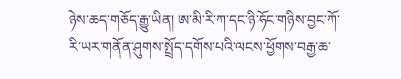ཉེས་ཆད་གཅོད་རྒྱུ་ཡིན། ཨ་མི་རི་ཀ་དང་ཉི་ཧོང་གཉིས་བྱང་ཀོ་རི་ཡར་གནོན་ཤུགས་སྤྲོད་དགོས་པའི་ལངས་ཕྱོགས་བརྒྱ་ཆ་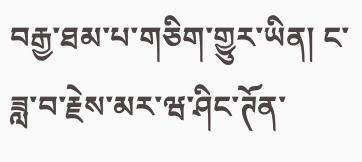བརྒྱ་ཐམ་པ་གཅིག་གྱུར་ཡིན། ང་ཟླ་བ་རྗེས་མར་ཝ་ཤིང་ཊོན་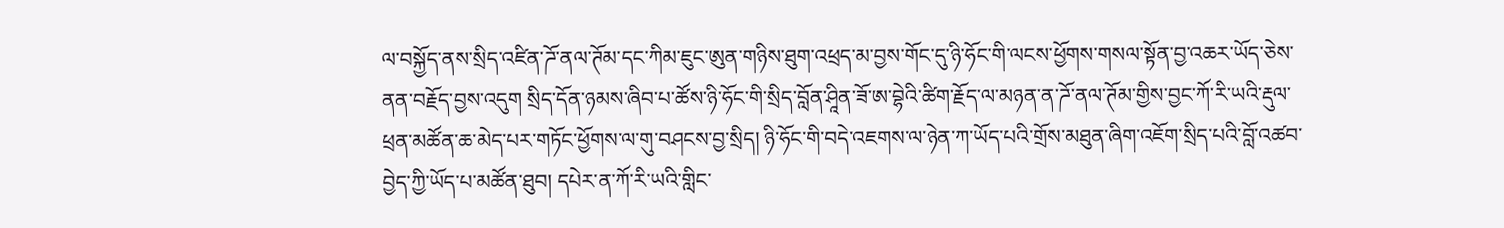ལ་བསྐྱོད་ནས་སྲིད་འཛིན་ཌོ་ནལ་ཊོམ་དང་ཀིམ་ཇུང་ཨུན་གཉིས་ཐུག་འཕྲད་མ་བྱས་གོང་དུ་ཉི་ཧོང་གི་ལངས་ཕྱོགས་གསལ་སྟོན་བྱ་འཆར་ཡོད་ཅེས་ནན་བརྗོད་བྱས་འདུག སྲིད་དོན་ཉམས་ཞིབ་པ་ཚོས་ཉི་ཧོང་གི་སྲིད་བློན་ཤཱིན་ཟོ་ཨ་བྷེའི་ཚིག་རྗོད་ལ་མཉན་ན་ཌོ་ནལ་ཊོམ་གྱིས་བྱང་ཀོ་རི་ཡའི་རྡུལ་ཕྲན་མཚོན་ཆ་མེད་པར་གཏོང་ཕྱོགས་ལ་གུ་བཤངས་བྱ་སྲིད། ཉི་ཧོང་གི་བདེ་འཇགས་ལ་ཉེན་ཀ་ཡོད་པའི་གྲོས་མཐུན་ཞིག་འཇོག་སྲིད་པའི་བློ་འཚབ་བྱེད་ཀྱི་ཡོད་པ་མཚོན་ཐུབ། དཔེར་ན་ཀོ་རི་ཡའི་གླིང་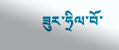ཟུར་ཧྲིལ་བོ་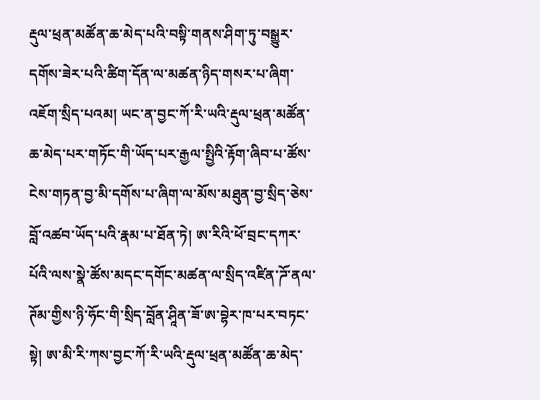རྡུལ་ཕྲན་མཚོན་ཆ་མེད་པའི་བསྟི་གནས་ཤིག་ཏུ་བསྒྱུར་དགོས་ཟེར་པའི་ཚིག་དོན་ལ་མཚན་ཉིད་གསར་པ་ཞིག་འཇོག་སྲིད་པའམ། ཡང་ན་བྱང་ཀོ་རི་ཡའི་རྡུལ་ཕྲན་མཚོན་ཆ་མེད་པར་གཏོང་གི་ཡོད་པར་རྒྱལ་སྤྱིའི་རྟོག་ཞིབ་པ་ཚོས་ངེས་གཏན་བྱ་མི་དགོས་པ་ཞིག་ལ་མོས་མཐུན་བྱ་སྲིད་ཅེས་བློ་འཚབ་ཡོད་པའི་རྣམ་པ་ཐོན་ཏེ། ཨ་རིའི་ཕོ་བྲང་དཀར་པོའི་ལས་སྣེ་ཚོས་མདང་དགོང་མཚན་ལ་སྲིད་འཛིན་ཌོ་ནལ་ཊོམ་གྱིས་ཉི་ཧོང་གི་སྲིད་བློན་ཤཱིན་ཟོ་ཨ་བྷེར་ཁ་པར་བཏང་སྟེ། ཨ་མི་རི་ཀས་བྱང་ཀོ་རི་ཡའི་རྡུལ་ཕྲན་མཚོན་ཆ་མེད་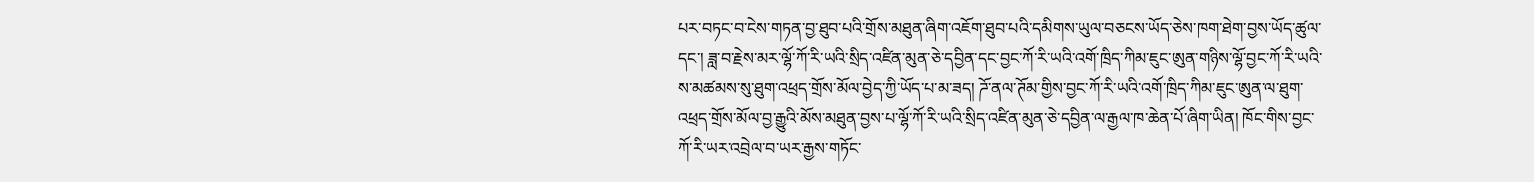པར་བཏང་བ་ངེས་གཏན་བྱ་ཐུབ་པའི་གྲོས་མཐུན་ཞིག་འཇོག་ཐུབ་པའི་དམིགས་ཡུལ་བཅངས་ཡོད་ཅེས་ཁག་ཐེག་བྱས་ཡོད་ཚུལ་དང་། ཟླ་བ་རྗེས་མར་ལྷོ་ཀོ་རི་ཡའི་སྲིད་འཛིན་མུན་ཅེ་དབྱིན་དང་བྱང་ཀོ་རི་ཡའི་འགོ་ཁྲིད་ཀིམ་ཇུང་ཨུན་གཉིས་ལྷོ་བྱང་ཀོ་རི་ཡའི་ས་མཚམས་སུ་ཐུག་འཕྲད་གྲོས་མོལ་བྱེད་ཀྱི་ཡོད་པ་མ་ཟད། ཌོ་ནལ་ཊོམ་གྱིས་བྱང་ཀོ་རི་ཡའི་འགོ་ཁྲིད་ཀིམ་ཇུང་ཨུན་ལ་ཐུག་འཕྲད་གྲོས་མོལ་བྱ་རྒྱུའི་མོས་མཐུན་བྱས་པ་ལྷོ་ཀོ་རི་ཡའི་སྲིད་འཛིན་མུན་ཅེ་དབྱིན་ལ་རྒྱལ་ཁ་ཆེན་པོ་ཞིག་ཡིན། ཁོང་གིས་བྱང་ཀོ་རི་ཡར་འབྲེལ་བ་ཡར་རྒྱས་གཏོང་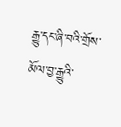རྒྱུ་དང་ཞི་བའི་གྲོས་མོལ་བྱ་རྒྱུའི་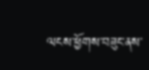ལངས་ཕྱོགས་བཟུང་ནས་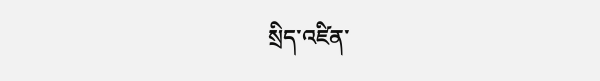སྲིད་འཛིན་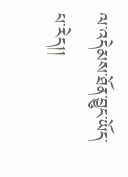ལ་འདེམས་ཐོན་བྱུང་ཡོད་པ་རེད།།